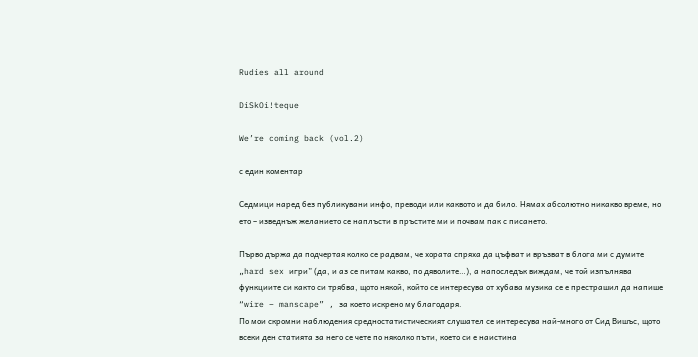Rudies all around

DiSkOi!teque

We’re coming back (vol.2)

с един коментар

Седмици наред без публикувани инфо, преводи или каквото и да било. Нямах абсолютно никакво време, но ето – изведнъж желанието се наплъсти в пръстите ми и почвам пак с писането.

Първо държа да подчертая колко се радвам, че хората спряха да цъфват и връзват в блога ми с думите „hard sex игри” (да, и аз се питам какво, по дяволите…), а напоследък виждам, че той изпълнява функциите си както си трябва, щото някой, който се интересува от хубава музика се е престрашил да напише “wire – manscape” , за което искрено му благодаря.
По мои скромни наблюдения средностатистическият слушател се интересува най-много от Сид Вишъс, щото всеки ден статията за него се чете по няколко пъти, което си е наистина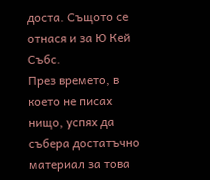доста. Същото се отнася и за Ю Кей Събс.
През времето, в което не писах нищо, успях да събера достатъчно материал за това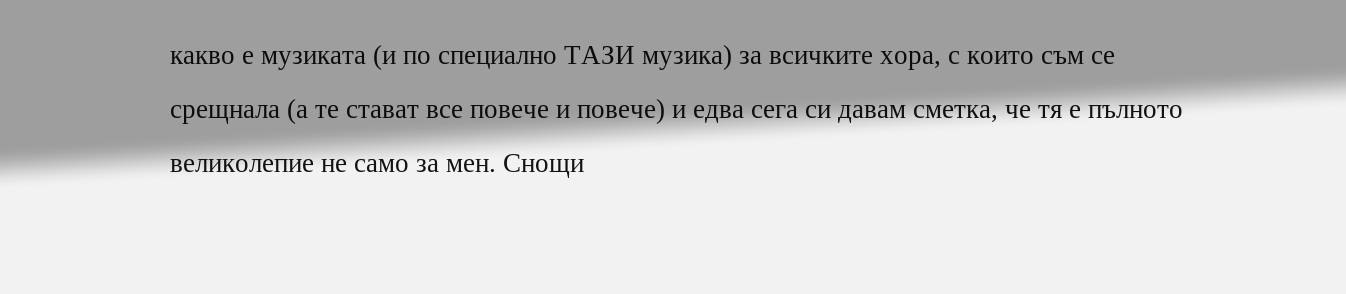какво е музиката (и по специално ТАЗИ музика) за всичките хора, с които съм се срещнала (а те стават все повече и повече) и едва сега си давам сметка, че тя е пълното великолепие не само за мен. Снощи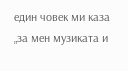един човек ми каза „за мен музиката и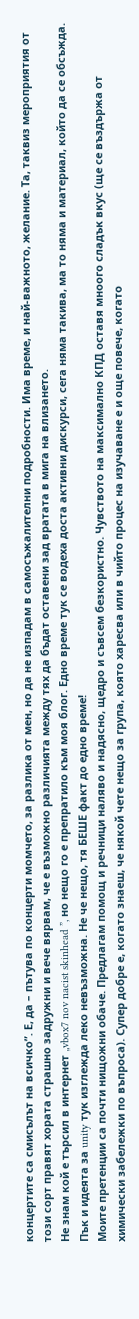концертите са смисълът на всичко”. Е, да – пътува по концерти момчето, за разлика от мен, но да не изпадам в самосъжалителни подробности. Има време, и най-важното, желание. Та, таквиз мероприятия от този сорт правят хората страшно задружни и вече вярвам, че е възможно различията между тях да бъдат оставени зад вратата в мига на влизането.
Не знам кой е търсил в интернет „vbox7 nov nacist skinhead ”, но нещо го е препратило към моя блог. Едно време тук се водеха доста активни дискурси, сега няма такива, ма то няма и материал, който да се обсъжда. Пък и идеята за unity тук изглежда леко невъзможна. Не че нещо, тя БЕШЕ факт до едно време!
Моите претенции са почти нищожни обаче. Предлагам помощ и речници наляво и надясно, щедро и съвсем безкористно. Чувството на максимално КПД оставя мноого сладък вкус (ще се въздържа от химически забележки по въпроса). Супер добре е, когато знаеш, че някой чете нещо за група, която харесва или в чийто процес на изучаване е и още повече, когато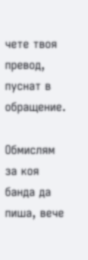чете твоя превод, пуснат в обращение.

Обмислям за коя банда да пиша, вече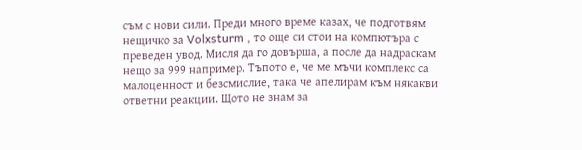съм с нови сили. Преди много време казах, че подготвям нещичко за Volxsturm , то още си стои на компютъра с преведен увод. Мисля да го довърша, а после да надраскам нещо за 999 например. Тъпото е, че ме мъчи комплекс са малоценност и безсмислие, така че апелирам към някакви ответни реакции. Щото не знам за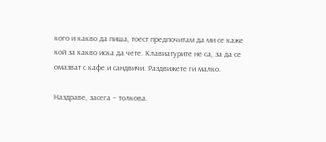кого и какво да пиша, тоест предпочитам да ми се каже кой за какво иска да чете. Клавиатурите не са, за да се омазват с кафе и сандвичи. Раздвижете ги малко.

Наздраве, засега – толкова.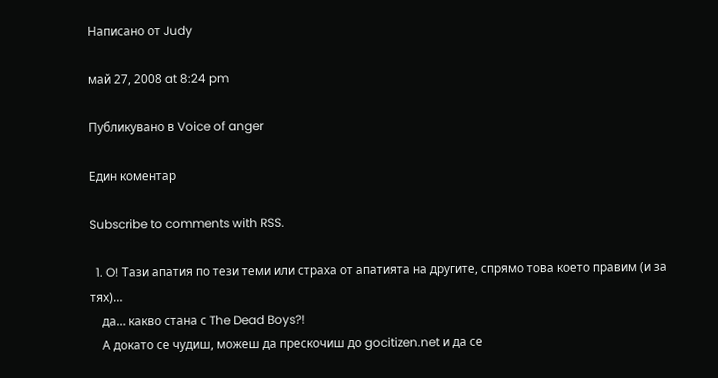Написано от Judy

май 27, 2008 at 8:24 pm

Публикувано в Voice of anger

Един коментар

Subscribe to comments with RSS.

  1. O! Тази апатия по тези теми или страха от апатията на другите, спрямо това което правим (и за тях)…
    да… какво стана с The Dead Boys?!
    А докато се чудиш, можеш да прескочиш до gocitizen.net и да се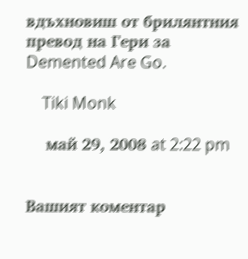вдъхновиш от брилянтния превод на Гери за Demented Are Go.

    Tiki Monk

    май 29, 2008 at 2:22 pm


Вашият коментар